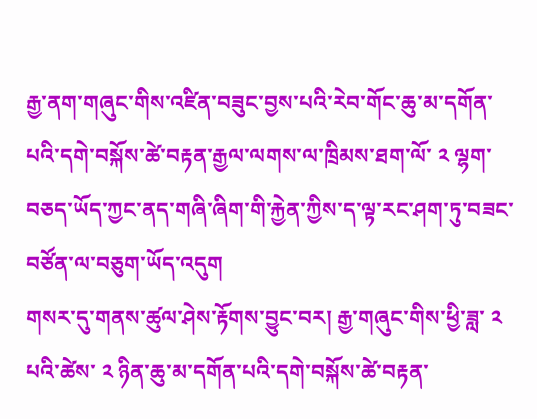རྒྱ་ནག་གཞུང་གིས་འཛིན་བཟུང་བྱས་པའི་རེབ་གོང་ཆུ་མ་དགོན་པའི་དགེ་བསྐོས་ཚེ་བརྟན་རྒྱལ་ལགས་ལ་ཁྲིམས་ཐག་ལོ་ ༢ ལྷག་བཅད་ཡོད་ཀྱང་ནད་གཞི་ཞིག་གི་རྐྱེན་ཀྱིས་ད་ལྟ་རང་ཤག་ཏུ་བཟང་བཙོན་ལ་བཅུག་ཡོད་འདུག
གསར་དུ་གནས་ཚུལ་ཤེས་རྟོགས་བྱུང་བར། རྒྱ་གཞུང་གིས་ཕྱི་ཟླ་ ༢ པའི་ཚེས་ ༢ ཉིན་ཆུ་མ་དགོན་པའི་དགེ་བསྐོས་ཚེ་བརྟན་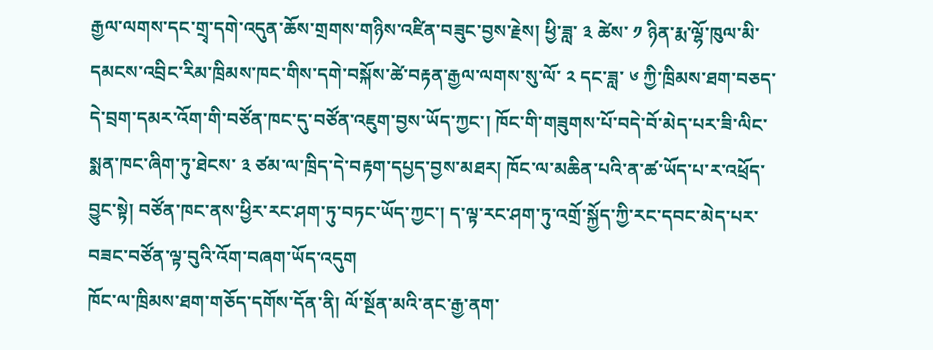རྒྱལ་ལགས་དང་གྲྭ་དགེ་འདུན་ཆོས་གྲགས་གཉིས་འཛིན་བཟུང་བྱས་རྗེས། ཕྱི་ཟླ་ ༣ ཚེས་ ༡ ཉིན་རྨ་ལྷོ་ཁུལ་མི་དམངས་འབྲིང་རིམ་ཁྲིམས་ཁང་གིས་དགེ་བསྐོས་ཚེ་བརྟན་རྒྱལ་ལགས་སུ་ལོ་ ༢ དང་ཟླ་ ༦ ཀྱི་ཁྲིམས་ཐག་བཅད་དེ་བྲག་དམར་འོག་གི་བཙོན་ཁང་དུ་བཙོན་འཇུག་བྱས་ཡོད་ཀྱང་། ཁོང་གི་གཟུགས་པོ་བདེ་བོ་མེད་པར་ཟི་ལིང་སྨན་ཁང་ཞིག་ཏུ་ཐེངས་ ༣ ཙམ་ལ་ཁྲིད་དེ་བརྟག་དཔྱད་བྱས་མཐར། ཁོང་ལ་མཆིན་པའི་ན་ཚ་ཡོད་པ་ར་འཕྲོད་བྱུང་སྟེ། བཙོན་ཁང་ནས་ཕྱིར་རང་ཤག་ཏུ་བཏང་ཡོད་ཀྱང་། ད་ལྟ་རང་ཤག་ཏུ་འགྲོ་སྐྱོད་ཀྱི་རང་དབང་མེད་པར་བཟང་བཙོན་ལྟ་བུའི་འོག་བཞག་ཡོད་འདུག
ཁོང་ལ་ཁྲིམས་ཐག་གཅོད་དགོས་དོན་ནི། ལོ་སྔོན་མའི་ནང་རྒྱ་ནག་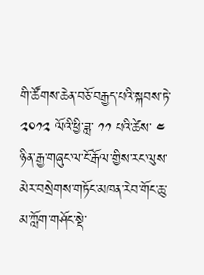གི་ཚོགས་ཆེན་བཅོ་བརྒྱད་པའི་སྐབས་ཏེ་ ༢༠༡༢ ལོའི་ཕྱི་ཟླ་ ༡༡ པའི་ཚེས་ ༤ ཉིན་རྒྱ་གཞུང་ལ་ངོ་རྒོལ་གྱིས་རང་ལུས་མེར་བསྲེགས་གཏོང་མཁན་རེབ་གོང་ཆུ་མ་ཀློག་གཤོང་སྡེ་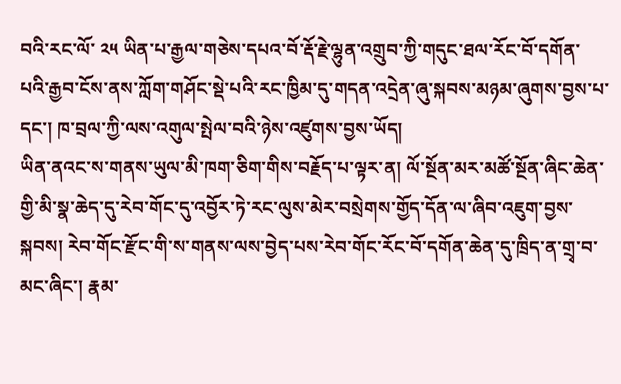བའི་རང་ལོ་ ༢༥ ཡིན་པ་རྒྱལ་གཅེས་དཔའ་བོ་རྡོ་རྗེ་ལྷུན་འགྲུབ་ཀྱི་གདུང་ཐལ་རོང་བོ་དགོན་པའི་རྒྱབ་ངོས་ནས་ཀློག་གཤོང་སྡེ་པའི་རང་ཁྱིམ་དུ་གདན་འདྲེན་ཞུ་སྐབས་མཉམ་ཞུགས་བྱས་པ་དང་། ཁ་བྲལ་ཀྱི་ལས་འགུལ་སྤེལ་བའི་ཉེས་འཛུགས་བྱས་ཡོད།
ཡིན་ནའང་ས་གནས་ཡུལ་མི་ཁག་ཅིག་གིས་བརྗོད་པ་ལྟར་ན། ལོ་སྔོན་མར་མཚོ་སྔོན་ཞིང་ཆེན་གྱི་མི་སྣ་ཆེད་དུ་རེབ་གོང་དུ་འབྱོར་ཏེ་རང་ལུས་མེར་བསྲེགས་གྱོད་དོན་ལ་ཞིབ་འཇུག་བྱས་སྐབས། རེབ་གོང་རྫོང་གི་ས་གནས་ལས་བྱེད་པས་རེབ་གོང་རོང་བོ་དགོན་ཆེན་དུ་ཁྲིད་ན་གྲྭ་བ་མང་ཞིང་། རྣམ་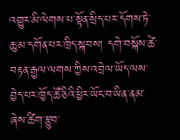འགྱུར་མི་ལེགས་པ་སྟོན་སྲིད་པར་དོགས་ཏེ་ཆུ་མ་དགོན་པར་ཁྲིད་སྐབས། དགེ་བསྐོས་ཚེ་བརྟན་རྒྱལ་ལགས་ཀྱིས་འབྲེལ་ཡོད་ལས་བྱེད་པར་ཁྱོད་ཚོ་ཅིའི་ཕྱིར་ཡོང་བ་ཡིན་ནམ་ཞེས་ཚིག་རྩུབ་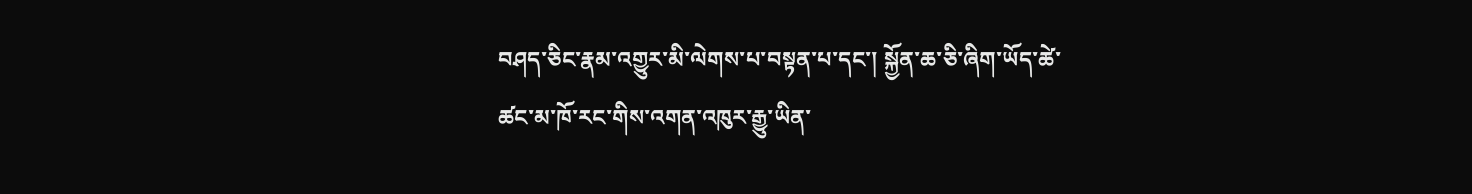བཤད་ཅིང་རྣམ་འགྱུར་མི་ལེགས་པ་བསྟན་པ་དང་། སྐྱོན་ཆ་ཅི་ཞིག་ཡོད་ཚེ་ཚང་མ་ཁོ་རང་གིས་འགན་འཁུར་རྒྱུ་ཡིན་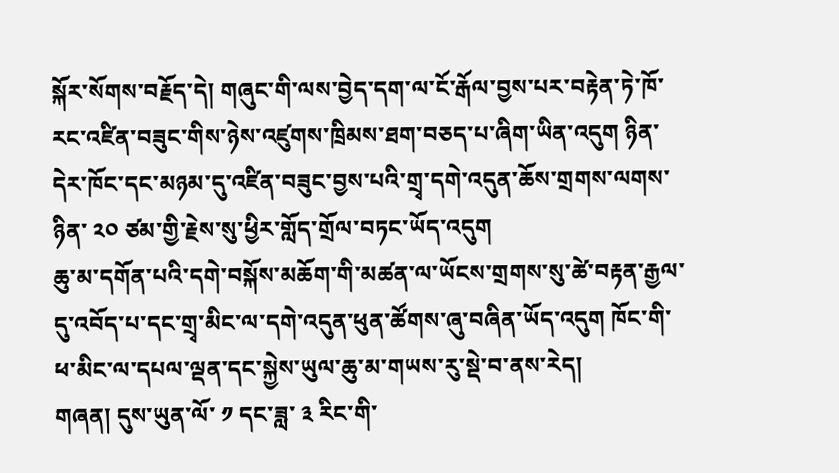སྐོར་སོགས་བརྗོད་དེ། གཞུང་གི་ལས་བྱེད་དག་ལ་ངོ་རྒོལ་བྱས་པར་བརྟེན་ཏེ་ཁོ་རང་འཛིན་བཟུང་གིས་ཉེས་འཛུགས་ཁྲིམས་ཐག་བཅད་པ་ཞིག་ཡིན་འདུག ཉིན་དེར་ཁོང་དང་མཉམ་དུ་འཛིན་བཟུང་བྱས་པའི་གྲྭ་དགེ་འདུན་ཆོས་གྲགས་ལགས་ཉིན་ ༢༠ ཙམ་གྱི་རྗེས་སུ་ཕྱིར་གློད་གྲོལ་བཏང་ཡོད་འདུག
ཆུ་མ་དགོན་པའི་དགེ་བསྐོས་མཆོག་གི་མཚན་ལ་ཡོངས་གྲགས་སུ་ཚེ་བརྟན་རྒྱལ་དུ་འབོད་པ་དང་གྲྭ་མིང་ལ་དགེ་འདུན་ཕུན་ཚོགས་ཞུ་བཞིན་ཡོད་འདུག ཁོང་གི་ཕ་མིང་ལ་དཔལ་ལྡན་དང་སྐྱེས་ཡུལ་ཆུ་མ་གཡས་རུ་སྡེ་བ་ནས་རེད།
གཞན། དུས་ཡུན་ལོ་ ༡ དང་ཟླ་ ༣ རིང་གི་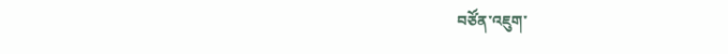བཙོན་འཇུག་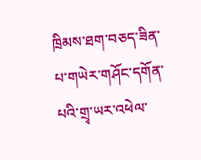ཁྲིམས་ཐག་བཅད་ཟིན་པ་གཡེར་གཤོང་དགོན་པའི་གྲྭ་ཡར་འཕེལ་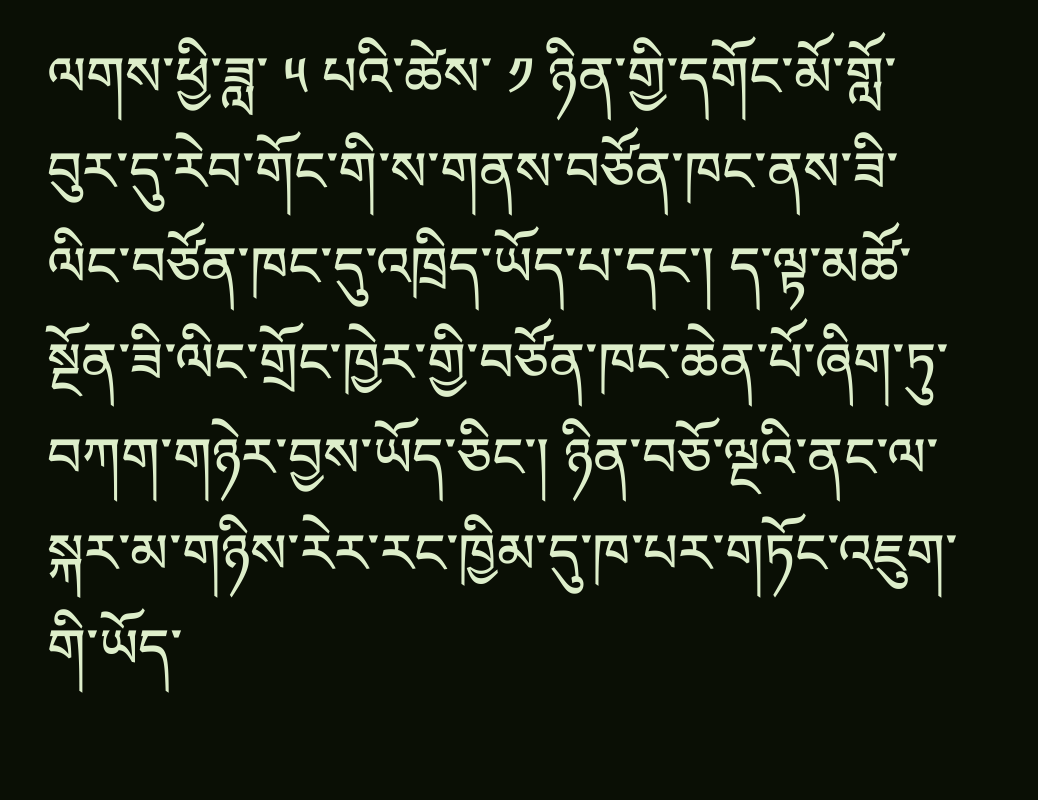ལགས་ཕྱི་ཟླ་ ༥ པའི་ཚེས་ ༡ ཉིན་གྱི་དགོང་མོ་གློ་བུར་དུ་རེབ་གོང་གི་ས་གནས་བཙོན་ཁང་ནས་ཟི་ལིང་བཙོན་ཁང་དུ་འཁྲིད་ཡོད་པ་དང་། ད་ལྟ་མཚོ་སྔོན་ཟི་ལིང་གྲོང་ཁྱེར་གྱི་བཙོན་ཁང་ཆེན་པོ་ཞིག་ཏུ་བཀག་གཉེར་བྱས་ཡོད་ཅིང་། ཉིན་བཅོ་ལྔའི་ནང་ལ་སྐར་མ་གཉིས་རེར་རང་ཁྱིམ་དུ་ཁ་པར་གཏོང་འཇུག་གི་ཡོད་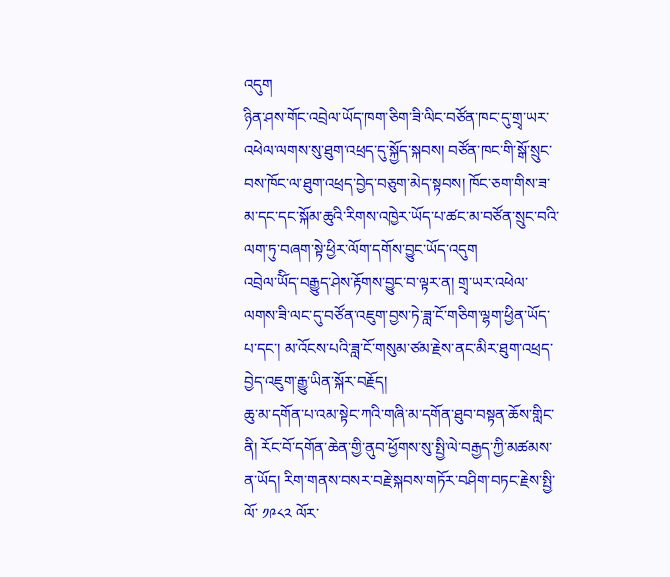འདུག
ཉིན་ཤས་གོང་འབྲེལ་ཡོད་ཁག་ཅིག་ཟི་ལིང་བཙོན་ཁང་དུ་གྲྭ་ཡར་འཕེལ་ལགས་སུ་ཐུག་འཕྲད་དུ་སྐྱོད་སྐབས། བཙོན་ཁང་གི་སྒོ་སྲུང་བས་ཁོང་ལ་ཐུག་འཕྲད་བྱེད་བཅུག་མེད་སྟབས། ཁོང་ཅག་གིས་ཟ་མ་དང་དང་སྐོམ་ཆུའི་རིགས་འཁྱེར་ཡོད་པ་ཚང་མ་བཙོན་སྲུང་བའི་ལག་ཏུ་བཞག་སྟེ་ཕྱིར་ལོག་དགོས་བྱུང་ཡོད་འདུག
འབྲེལ་ཡོིད་བརྒྱུད་ཤེས་རྟོགས་བྱུང་བ་ལྟར་ན། གྲྭ་ཡར་འཕེལ་ལགས་ཟི་ལང་དུ་བཙོན་འཇུག་བྱས་ཏེ་ཟླ་ངོ་གཅིག་ལྷག་ཕྱིན་ཡོད་པ་དང་། མ་འོངས་པའི་ཟླ་ངོ་གསུམ་ཙམ་རྗེས་ནང་མིར་ཐུག་འཕྲད་བྱེད་འཇུག་རྒྱུ་ཡིན་སྐོར་བརྗོད།
ཆུ་མ་དགོན་པ་འམ་སྟེང་ཀའི་གཞི་མ་དགོན་ཐུབ་བསྟན་ཆོས་གླིང་ནི། རོང་བོ་དགོན་ཆེན་གྱི་ནུབ་ཕྱོགས་སུ་སྤྱི་ལེ་བརྒྱད་ཀྱི་མཚམས་ན་ཡོད། རིག་གནས་བསར་བརྗེ་སྐབས་གཏོར་བཤིག་བཏང་རྗེས་སྤྱི་ལོ་ ༡༩༨༢ ལོར་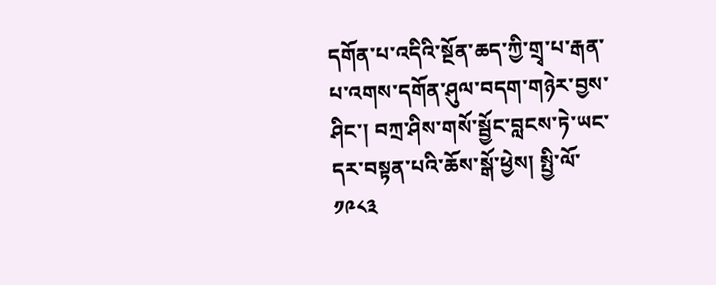དགོན་པ་འདིའི་སྔོན་ཆད་ཀྱི་གྲྭ་པ་རྒན་པ་འགས་དགོན་ཤུལ་བདག་གཉེར་བྱས་ཤིང་། བཀྲ་ཤིས་གསོ་སྦྱོང་བླངས་ཏེ་ཡང་དར་བསྟན་པའི་ཆོས་སྒོ་ཕྱེས། སྤྱི་ལོ་ ༡༩༨༣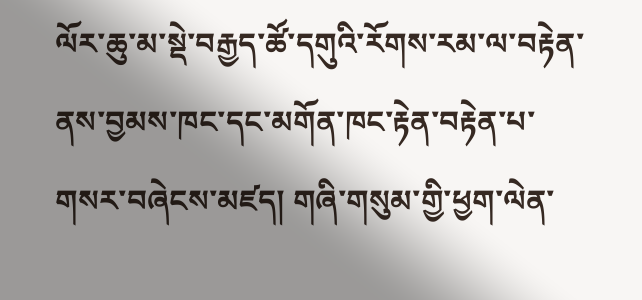ལོར་ཆུ་མ་སྡེ་བརྒྱད་ཚོ་དགུའི་རོགས་རམ་ལ་བརྟེན་ནས་བྱམས་ཁང་དང་མགོན་ཁང་རྟེན་བརྟེན་པ་གསར་བཞེངས་མཛད། གཞི་གསུམ་གྱི་ཕྱག་ལེན་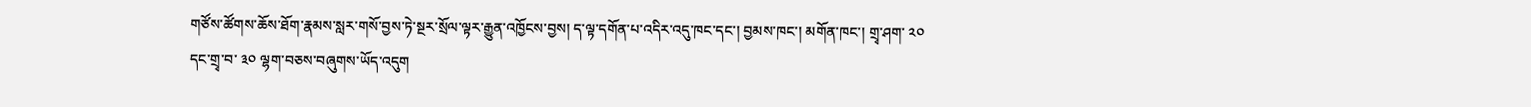གཙོས་ཚོགས་ཆོས་ཐོག་རྣམས་སླར་གསོ་བྱས་ཏེ་སྔར་སྲོལ་ལྟར་རྒྱུན་འཁྱོངས་བྱས། ད་ལྟ་དགོན་པ་འདིར་འདུ་ཁང་དང་། བྱམས་ཁང་། མགོན་ཁང་། གྲྭ་ཤག་ ༢༠ དང་གྲྭ་བ་ ༣༠ ལྷག་བཅས་བཞུགས་ཡོད་འདུག